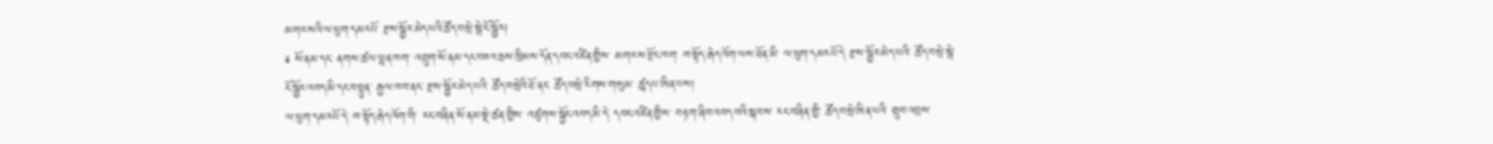མགར་སའི་ལ་ཕུག་དམརཔོ་ རྫས་སྦྱོར་མེད་པའི་ཚོད་བསྲེ་སྦེ་ངོ་སྦྱོར།
༉ སོ་ནམ་དང་ ནགས་ཚལ་ལྷན་ཁག་ འབྲུག་སོ་ནམ་དང་བཟའ་ཆས་ཁྲིམས་དོན་དབང་འཛིན་གྱིས་ མགར་ས་རྫོང་ཁག་ ཁ་སྟོད་རྒེད་འོག་ལས་ཐོན་མི་ ལ་ཕུག་དམརཔོ་དེ་ རྫས་སྦྱོར་མེད་པའི་ ཚོད་བསྲེ་སྦེ་ ངོ་སྦྱོར་འབད་མི་དང་བསྟུན་ རྒྱལ་ཁབ་ནང་ རྫས་སྦྱོར་མེད་པའི་ ཚོད་བསྲེའི་ཐོ་ནང་ ཚོད་བསྲེ་རིགས་གསུམ་ ཚུདཔ་ཨིན་པས།
ལ་ཕུག་དམརཔོ་དེ་ ཁ་སྟོད་རྒེད་འོག་གི་ རང་བཞིན་སོ་ནམ་སྡེ་ཚན་གྱིས་ འཛུགས་སྐྱོང་འབད་མི་དེ་ དབང་འཛིན་གྱིས་ བརྟག་ཞིབ་འབད་བའི་སྐབས་ རང་བཞིན་གྱི་ ཚོད་བསྲེ་ཨིན་པའི་ གྲུབ་འབྲས་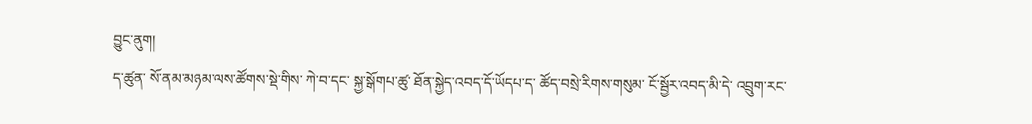བྱུང་ནུག།
ད་ཚུན་ སོ་ནམ་མཉམ་ལས་ཚོགས་སྡེ་གིས་ ཀེ་བ་དང་ སྐྱ་སྒོགཔ་ཚུ་ ཐོན་སྐྱེད་འབད་དོ་ཡོདཔ་ད་ ཚོད་བསྲེ་རིགས་གསུམ་ ངོ་སྦྱོར་འབད་མི་དེ་ འབྲུག་རང་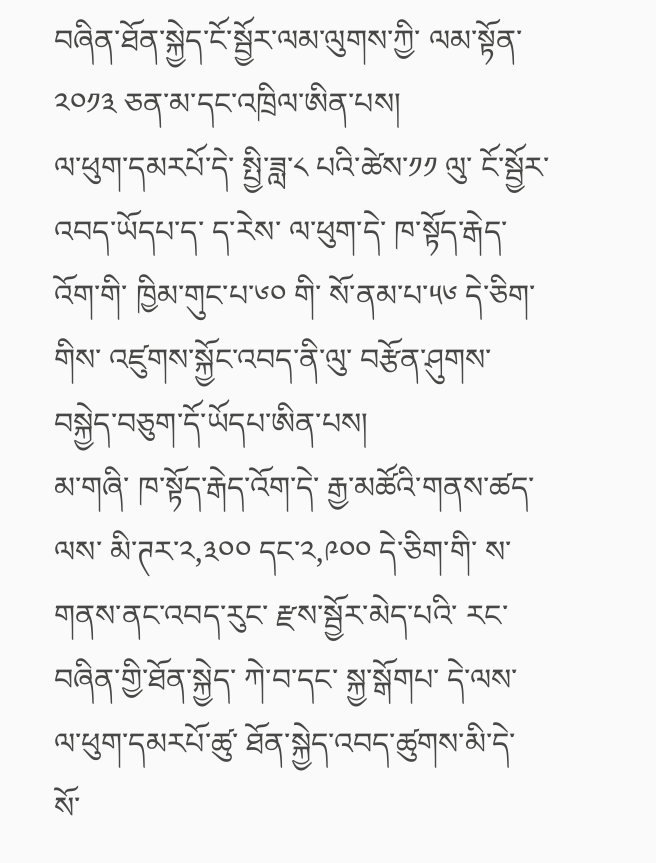བཞིན་ཐོན་སྐྱེད་ངོ་སྦྱོར་ལམ་ལུགས་ཀྱི་ ལམ་སྟོན་༢༠༡༣ ཅན་མ་དང་འཁྲིལ་ཨིན་པས།
ལ་ཕུག་དམརཔོ་དེ་ སྤྱི་ཟླ་༨ པའི་ཚེས་༡༡ ལུ་ ངོ་སྦྱོར་འབད་ཡོདཔ་ད་ ད་རེས་ ལ་ཕུག་དེ་ ཁ་སྟོད་རྒེད་འོག་གི་ ཁྱིམ་གུང་པ་༦༠ གི་ སོ་ནམ་པ་༥༦ དེ་ཅིག་གིས་ འཛུགས་སྐྱོང་འབད་ནི་ལུ་ བརྩོན་ཤུགས་བསྐྱེད་བཅུག་དོ་ཡོདཔ་ཨིན་པས།
མ་གཞི་ ཁ་སྟོད་རྒེད་འོག་དེ་ རྒྱ་མཚོའི་གནས་ཚད་ལས་ མི་ཊར་༢,༣༠༠ དང་༢,༩༠༠ དེ་ཅིག་གི་ ས་གནས་ནང་འབད་རུང་ རྫས་སྦྱོར་མེད་པའི་ རང་བཞིན་གྱི་ཐོན་སྐྱེད་ ཀེ་བ་དང་ སྐྱ་སྒོགཔ་ དེ་ལས་ ལ་ཕུག་དམརཔོ་ཚུ་ ཐོན་སྐྱེད་འབད་ཚུགས་མི་དེ་ སོ་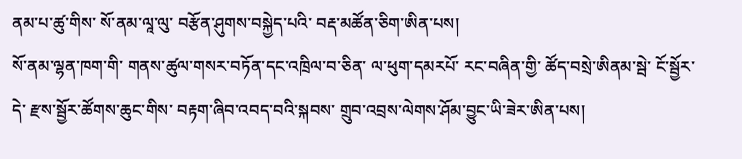ནམ་པ་ཚུ་གིས་ སོ་ནམ་ལཱ་ལུ་ བརྩོན་ཤུགས་བསྐྱེད་པའི་ བརྡ་མཚོན་ཅིག་ཨིན་པས།
སོ་ནམ་ལྷན་ཁག་གི་ གནས་ཚུལ་གསར་བཏོན་དང་འཁྲིལ་བ་ཅིན་ ལ་ཕུག་དམརཔོ་ རང་བཞིན་གྱི་ ཚོད་བསྲེ་ཨིནམ་སྦེ་ ངོ་སྦྱོར་དེ་ རྫས་སྦྱོར་ཚོགས་ཆུང་གིས་ བརྟག་ཞིབ་འབད་བའི་སྐབས་ གྲུབ་འབྲས་ལེགས་ཤོམ་བྱུང་ཡི་ཟེར་ཨིན་པས།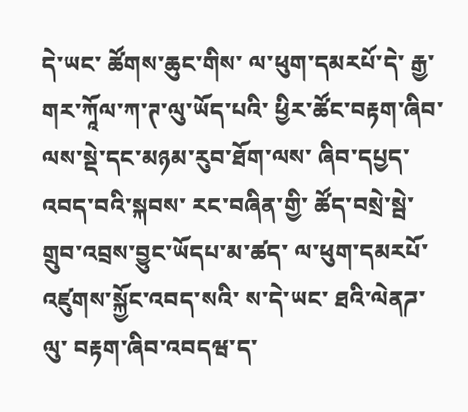དེ་ཡང་ ཚོགས་ཆུང་གིས་ ལ་ཕུག་དམརཔོ་དེ་ རྒྱ་གར་ཀཱོལ་ཀ་ཊ་ལུ་ཡོད་པའི་ ཕྱིར་ཚོང་བརྟག་ཞིབ་ལས་སྡེ་དང་མཉམ་རུབ་ཐོག་ལས་ ཞིབ་དཔྱད་འབད་བའི་སྐབས་ རང་བཞིན་གྱི་ ཚོད་བསྲེ་སྦེ་ གྲུབ་འབྲས་བྱུང་ཡོདཔ་མ་ཚད་ ལ་ཕུག་དམརཔོ་ འཛུགས་སྐྱོང་འབད་སའི་ ས་དེ་ཡང་ ཐའི་ལེནཌ་ལུ་ བརྟག་ཞིབ་འབདཝ་ད་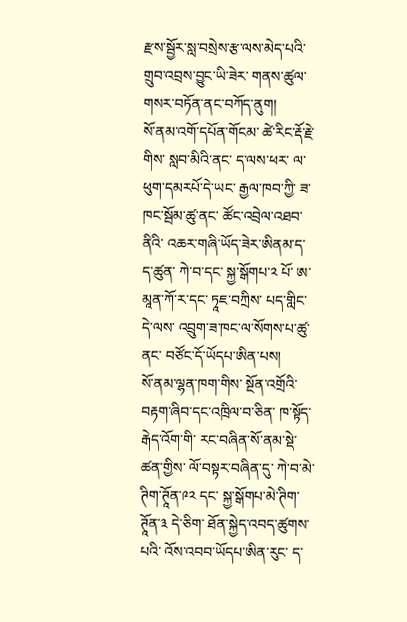རྫས་སྦྱོར་སླ་བསྲེས་རྩ་ལས་མེད་པའི་ གྲུབ་འབྲས་བྱུང་ཡི་ཟེར་ གནས་ཚུལ་གསར་བཏོན་ནང་བཀོད་ནུག།
སོ་ནམ་འགོ་དཔོན་གོངམ་ ཚེ་རིང་རྡོ་རྗེ་གིས་ སླབ་མིའི་ནང་ ད་ལས་ཕར་ ལ་ཕུག་དམརཔོ་དེ་ཡང་ རྒྱལ་ཁབ་ཀྱི་ ཟ་ཁང་སྦོམ་ཚུ་ནང་ ཚོང་འབྲེལ་འཐབ་ནིའི་ འཆར་གཞི་ཡོད་ཟེར་ཨིནམ་ད་ ད་ཚུན་ ཀེ་བ་དང་ སྐྱ་སྒོགཔ་༢ པོ་ ཨ་མཱན་ཀོ་ར་དང་ ཏཱཇ་བཀྲིས་ པད་གླིང་ དེ་ལས་ འབྲུག་ཟ་ཁང་ལ་སོགས་པ་ཚུ་ནང་ བཙོང་དོ་ཡོདཔ་ཨིན་པས།
སོ་ནམ་ལྷན་ཁག་གིས་ སྔོན་འགྲོའི་བརྟག་ཞིབ་དང་འཁྲིལ་བ་ཅིན་ ཁ་སྟོད་རྒེད་འོག་གི་ རང་བཞིན་སོ་ནམ་སྡེ་ཚན་གྱིས་ ལོ་བསྟར་བཞིན་དུ་ ཀེ་བ་མེ་ཊིག་ཊཱོན་༩༢ དང་ སྐྱ་སྒོགཔ་མེ་ཊིག་ཊཱོན་༣ དེ་ཅིག་ ཐོན་སྐྱེད་འབད་ཚུགས་པའི་ འོས་འབབ་ཡོདཔ་ཨིན་རུང་ ད་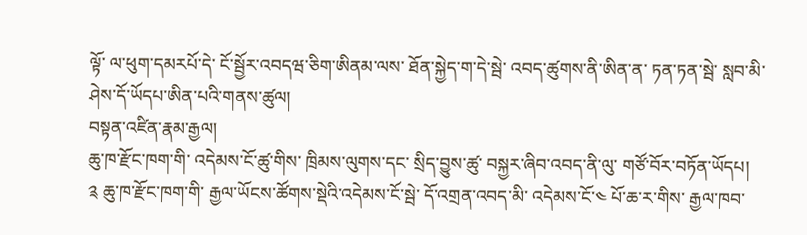ལྟོ་ ལ་ཕུག་དམརཔོ་དེ་ ངོ་སྦྱོར་འབདཝ་ཅིག་ཨིནམ་ལས་ ཐོན་སྐྱེད་ག་དེ་སྦེ་ འབད་ཚུགས་ནི་ཨིན་ན་ ཏན་ཏན་སྦེ་ སླབ་མི་ཤེས་དོ་ཡོདཔ་ཨིན་པའི་གནས་ཚུལ།
བསྟན་འཛིན་རྣམ་རྒྱལ།
ཆུ་ཁ་རྫོང་ཁག་གི་ འདེམས་ངོ་ཚུ་གིས་ ཁྲིམས་ལུགས་དང་ སྲིད་བྱུས་ཚུ་ བསྐྱར་ཞིབ་འབད་ནི་ལུ་ གཙོ་བོར་བཏོན་ཡོདཔ།
༉ ཆུ་ཁ་རྫོང་ཁག་གི་ རྒྱལ་ཡོངས་ཚོགས་སྡེའི་འདེམས་ངོ་སྦེ་ དོ་འགྲན་འབད་མི་ འདེམས་ངོ་༤ པོ་ཆ་ར་གིས་ རྒྱལ་ཁབ་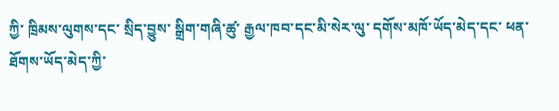ཀྱི་ ཁྲིམས་ལུགས་དང་ སྲིད་བྱུས་ སྒྲིག་གཞི་ཚུ་ རྒྱལ་ཁབ་དང་མི་སེར་ལུ་ དགོས་མཁོ་ཡོད་མེད་དང་ ཕན་ཐོགས་ཡོད་མེད་ཀྱི་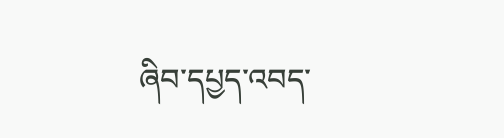ཞིབ་དཔྱད་འབད་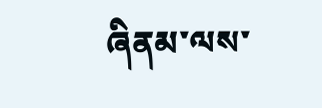ཞིནམ་ལས་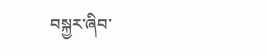བསྐྱར་ཞིབ་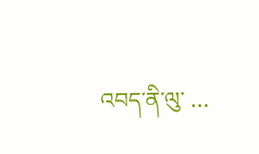འབད་ནི་ལུ་ …